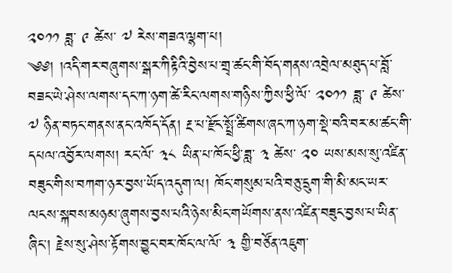༢༠༡༡ ཟླ་ ༩ ཚེས་ ༧ རེས་གཟའ་ལྷག་པ།
༄༅། །འདི་གར་བཞུགས་སྒར་ཀིརྟིའི་བྱེས་པ་གྲྭ་ཚང་གི་བོད་གནས་འབྲེལ་མཐུད་པ་བློ་བཟང་ཡེ་ཤེས་ལགས་དང་ཀ་ཉག་ཚེ་རིང་ལགས་གཉིས་ཀྱིས་ཕྱི་ལོ་ ༢༠༡༡ ཟླ་ ༩ ཚེས་ ༧ ཉིན་བཏང་གནས་ནང་འཁོད་དོན། རྔ་པ་རྫོང་སྤྲོ་ཚིགས་ཞང་ཀ་ཉག་སྡེ་བའི་བར་མ་ཚང་གི་དཔལ་འབྱོར་ལགས། རང་ལོ་ ༣༨ ཡིན་པ་ཁོང་ཕྱི་ཟླ་ ༣ ཚེས་ ༢༠ ཡས་མས་སུ་འཛིན་བཟུང་གིས་བཀག་ཉར་བྱས་ཡོད་འདུག་ལ། ཁོང་གསུམ་པའི་བཅུ་དྲུག་གི་མི་མང་ཡར་ལངས་སྐབས་མཉམ་ཞུགས་བྱས་པའི་ཉེས་མིང་གཡོགས་ནས་འཛིན་བཟུང་བྱས་པ་ཡིན་ཞིང་། རྗེས་སུ་ཤེས་རྟོགས་བྱུང་བར་ཁོང་ལ་ལོ་ ༣ གྱི་བཙོན་འཇུག་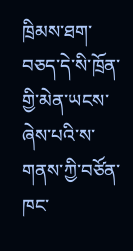ཁྲིམས་ཐག་བཅད་དེ་སི་ཁྲོན་གྱི་མེན་ཡངས་ཞེས་པའི་ས་གནས་ཀྱི་བཙོན་ཁང་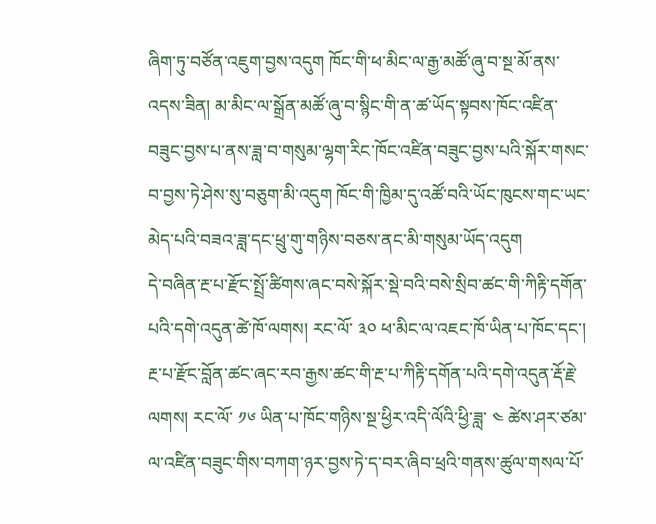ཞིག་ཏུ་བཙོན་འཇུག་བྱས་འདུག ཁོང་གི་ཕ་མིང་ལ་རྒྱ་མཚོ་ཞུ་བ་སྔ་མོ་ནས་འདས་ཟིན། མ་མིང་ལ་སྒྲོན་མཚོ་ཞུ་བ་སྙིང་གི་ན་ཚ་ཡོད་སྟབས་ཁོང་འཛིན་བཟུང་བྱས་པ་ནས་ཟླ་བ་གསུམ་ལྷག་རིང་ཁོང་འཛིན་བཟུང་བྱས་པའི་སྐོར་གསང་བ་བྱས་ཏེ་ཤེས་སུ་བཅུག་མི་འདུག ཁོང་གི་ཁྱིམ་དུ་འཚོ་བའི་ཡོང་ཁུངས་གང་ཡང་མེད་པའི་བཟའ་ཟླ་དང་ཕྲུ་གུ་གཉིས་བཅས་ནང་མི་གསུམ་ཡོད་འདུག
དེ་བཞིན་རྔ་པ་རྫོང་སྤྲོ་ཚིགས་ཞང་བསེ་སྐོར་སྡེ་བའི་བསེ་སྲིབ་ཚང་གི་ཀིརྟི་དགོན་པའི་དགེ་འདུན་ཚེ་ཁོ་ལགས། རང་ལོ་ ༣༠ ཕ་མིང་ལ་འཇང་ཁོ་ཡིན་པ་ཁོང་དང་། རྔ་པ་རྫོང་བློན་ཚང་ཞང་རབ་རྒྱས་ཚང་གི་རྔ་པ་ཀིརྟི་དགོན་པའི་དགེ་འདུན་རྡོ་རྗེ་ལགས། རང་ལོ་ ༡༦ ཡིན་པ་ཁོང་གཉིས་སྔ་ཕྱིར་འདི་ལོའི་ཕྱི་ཟླ་ ༤ ཚེས་ཤར་ཙམ་ལ་འཛིན་བཟུང་གིས་བཀག་ཉར་བྱས་ཏེ་ད་བར་ཞིབ་ཕྲའི་གནས་ཚུལ་གསལ་པོ་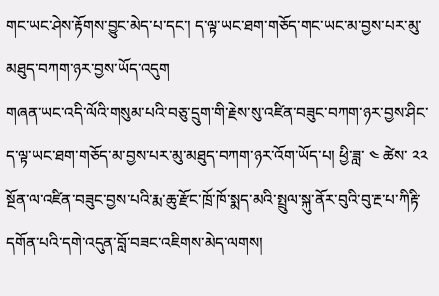གང་ཡང་ཤེས་རྟོགས་བྱུང་མེད་པ་དང་། ད་ལྟ་ཡང་ཐག་གཅོད་གང་ཡང་མ་བྱས་པར་མུ་མཐུད་བཀག་ཉར་བྱས་ཡོད་འདུག
གཞན་ཡང་འདི་ལོའི་གསུམ་པའི་བཅུ་དྲུག་གི་རྗེས་སུ་འཛིན་བཟུང་བཀག་ཉར་བྱས་ཤིང་ད་ལྟ་ཡང་ཐག་གཅོད་མ་བྱས་པར་མུ་མཐུད་བཀག་ཉར་འོག་ཡོད་པ། ཕྱི་ཟླ་ ༤ ཚེས་ ༢༢ སྔོན་ལ་འཛིན་བཟུང་བྱས་པའི་རྨ་ཆུ་རྫོང་ཁྲོ་ཁོ་སྨད་མའི་སྤྲུལ་སྐུ་ནོར་བུའི་བུ་རྔ་པ་ཀིརྟི་དགོན་པའི་དགེ་འདུན་བློ་བཟང་འཇིགས་མེད་ལགས།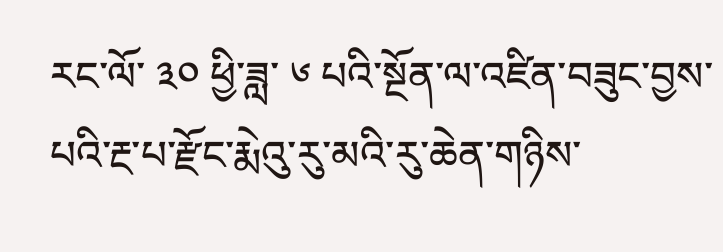རང་ལོ་ ༣༠ ཕྱི་ཟླ་ ༦ པའི་སྔོན་ལ་འཛིན་བཟུང་བྱས་པའི་རྔ་པ་རྫོང་རྨེའུ་རུ་མའི་རུ་ཆེན་གཉིས་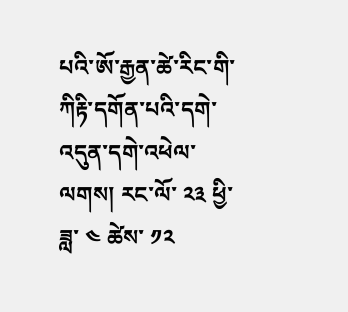པའི་ཨོ་རྒྱན་ཚེ་རིང་གི་ཀིརྟི་དགོན་པའི་དགེ་འདུན་དགེ་འཕེལ་ལགས། རང་ལོ་ ༢༣ ཕྱི་ཟླ་ ༤ ཚེས་ ༡༢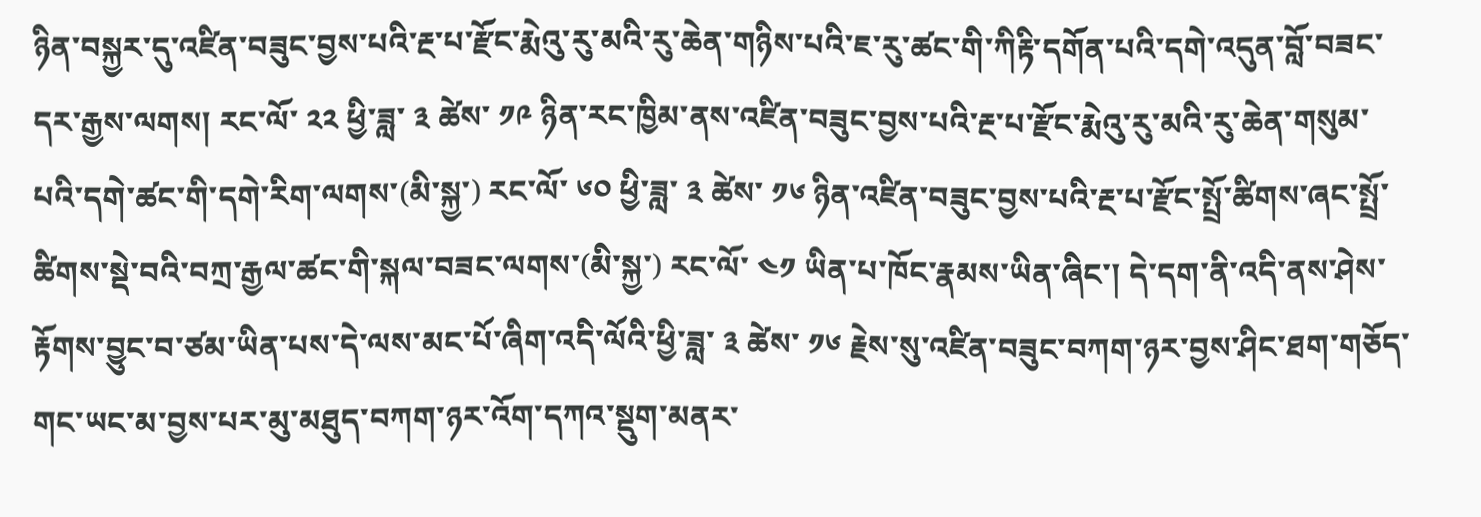ཉིན་བསྐྱར་དུ་འཛིན་བཟུང་བྱས་པའི་རྔ་པ་རྫོང་རྨེའུ་རུ་མའི་རུ་ཆེན་གཉིས་པའི་ཇ་རུ་ཚང་གི་ཀིརྟི་དགོན་པའི་དགེ་འདུན་བློ་བཟང་དར་རྒྱས་ལགས། རང་ལོ་ ༢༢ ཕྱི་ཟླ་ ༣ ཚེས་ ༡༩ ཉིན་རང་ཁྱིམ་ནས་འཛིན་བཟུང་བྱས་པའི་རྔ་པ་རྫོང་རྨེའུ་རུ་མའི་རུ་ཆེན་གསུམ་པའི་དགེ་ཚང་གི་དགེ་རིག་ལགས་(མི་སྐྱ་) རང་ལོ་ ༦༠ ཕྱི་ཟླ་ ༣ ཚེས་ ༡༦ ཉིན་འཛིན་བཟུང་བྱས་པའི་རྔ་པ་རྫོང་སྤྲོ་ཚིགས་ཞང་སྤྲོ་ཚིགས་སྡེ་བའི་བཀྲ་རྒྱལ་ཚང་གི་སྐལ་བཟང་ལགས་(མི་སྐྱ་) རང་ལོ་ ༤༡ ཡིན་པ་ཁོང་རྣམས་ཡིན་ཞིང་། དེ་དག་ནི་འདི་ནས་ཤེས་རྟོགས་བྱུང་བ་ཙམ་ཡིན་པས་དེ་ལས་མང་པོ་ཞིག་འདི་ལོའི་ཕྱི་ཟླ་ ༣ ཚེས་ ༡༦ རྗེས་སུ་འཛིན་བཟུང་བཀག་ཉར་བྱས་ཤིང་ཐག་གཅོད་གང་ཡང་མ་བྱས་པར་མུ་མཐུད་བཀག་ཉར་འོག་དཀའ་སྡུག་མནར་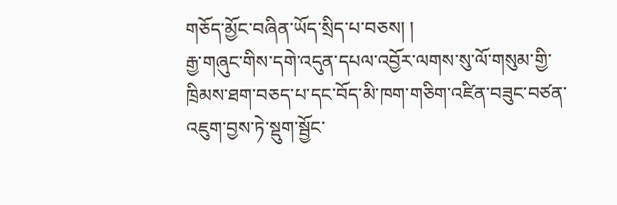གཅོད་མྱོང་བཞིན་ཡོད་སྲིད་པ་བཅས། །
རྒྱ་གཞུང་གིས་དགེ་འདུན་དཔལ་འབྱོར་ལགས་སུ་ལོ་གསུམ་གྱི་ཁྲིམས་ཐག་བཅད་པ་དང་བོད་མི་ཁག་གཅིག་འཛིན་བཟུང་བཙན་འཇུག་བྱས་ཏེ་སྡུག་སྦྱོང་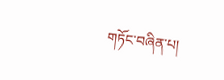གཏོང་བཞིན་པ།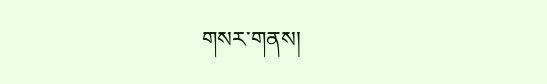གསར་གནས།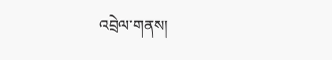འབྲེལ་གནས།